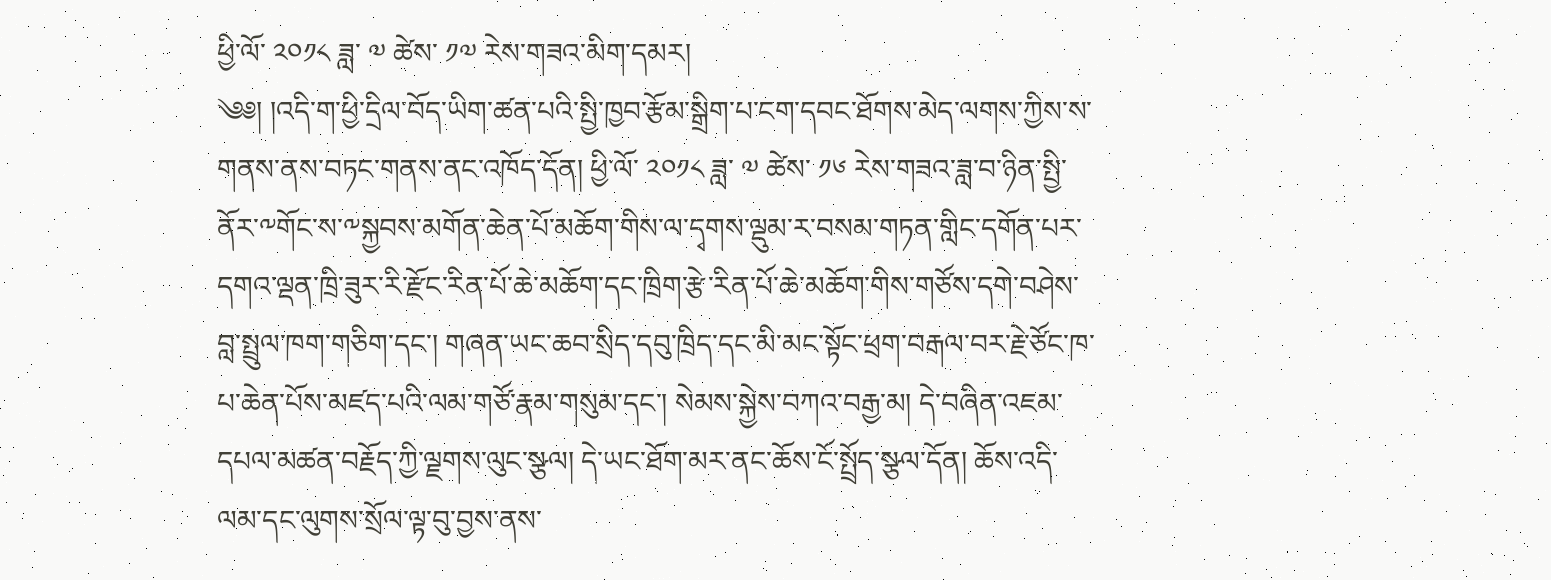ཕྱི་ལོ་ ༢༠༡༨ ཟླ་ ༧ ཚེས་ ༡༧ རེས་གཟའ་མིག་དམར།
༄༅། །འདི་ག་ཕྱི་དྲིལ་བོད་ཡིག་ཚན་པའི་སྤྱི་ཁྱབ་རྩོམ་སྒྲིག་པ་ངག་དབང་ཐོགས་མེད་ལགས་ཀྱིས་ས་གནས་ནས་བཏང་གནས་ནང་འཁོད་དོན། ཕྱི་ལོ་ ༢༠༡༨ ཟླ་ ༧ ཚེས་ ༡༦ རེས་གཟའ་ཟླ་བ་ཉིན་སྤྱི་ནོར་༸གོང་ས་༸སྐྱབས་མགོན་ཆེན་པོ་མཆོག་གིས་ལ་དྭགས་ལྡུམ་ར་བསམ་གཏན་གླིང་དགོན་པར་དགའ་ལྡན་ཁྲི་ཟུར་རི་རྫོང་རིན་པོ་ཆེ་མཆོག་དང་ཁྲིག་རྩེ་རིན་པོ་ཆེ་མཆོག་གིས་གཙོས་དགེ་བཤེས་བླ་སྤྲུལ་ཁག་གཅིག་དང་། གཞན་ཡང་ཆབ་སྲིད་དབུ་ཁྲིད་དང་མི་མང་སྟོང་ཕྲག་བརྒལ་བར་རྗེ་ཙོང་ཁ་པ་ཆེན་པོས་མཛད་པའི་ལམ་གཙོ་རྣམ་གསུམ་དང་། སེམས་སྐྱེས་བཀའ་བརྒྱ་མ། དེ་བཞིན་འཇམ་དཔལ་མཚན་བརྗོད་ཀྱི་ལྗགས་ལུང་སྩལ། དེ་ཡང་ཐོག་མར་ནང་ཆོས་ངོ་སྤྲོད་སྩལ་དོན། ཆོས་འདི་ལམ་དང་ལུགས་སྲོལ་ལྟ་བུ་བྱས་ནས་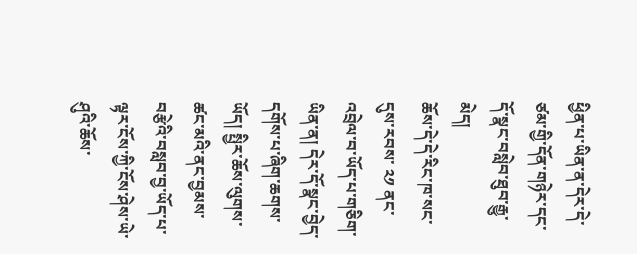ཕྱིན་པ་ཡིན་ན་དེར་དེ་ཙམ་གྱི་དོན་གཉེར་དང་དོ་སྣང་བསླེབ་ཐུབ་རྒྱུ་མེད།
ཆོས་དེ་དེ་རིང་ཁ་སང་དུས་རབས་ ༢༡ ནང་འབྲེལ་བ་ཡོད་པ་གཅིག་ཡིན་ན། དེར་དོ་སྣང་བྱེད་དགོས་པ་ཞིག་ཆགས་ཡོད། སྤྱིར་ཆོས་ལུགས་ཚང་མའི་ནང་བྱམས་བརྩེའི་བསླབ་བྱ་ཡོད་པ་ལྟར་ངོས་ཀྱི་ངོས་ཤེས་ཡེ་ཤུའི་ཆོས་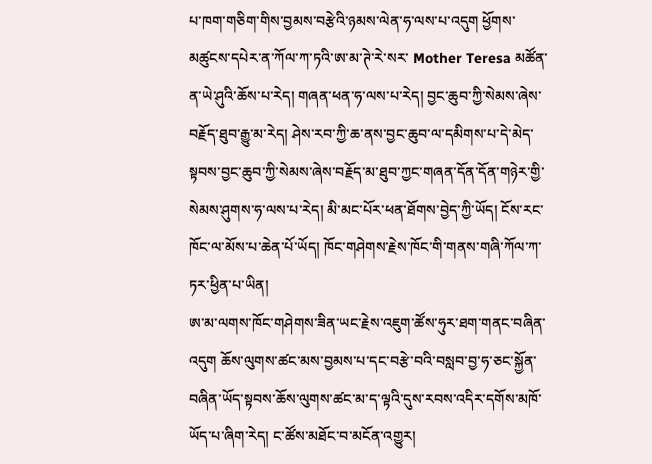པ་ཁག་གཅིག་གིས་བྱམས་བརྩེའི་ཉམས་ལེན་ཧ་ལས་པ་འདུག ཕྱོགས་མཚུངས་དཔེར་ན་ཀོལ་ཀ་ཏའི་ཨ་མ་ཊེ་རེ་སར་ Mother Teresa མཚོན་ན་ཡེ་ཤུའི་ཆོས་པ་རེད། གཞན་ཕན་ཧ་ལས་པ་རེད། བྱང་ཆུབ་ཀྱི་སེམས་ཞེས་བརྗོད་ཐུབ་རྒྱུ་མ་རེད། ཤེས་རབ་ཀྱི་ཆ་ནས་བྱང་ཆུབ་ལ་དམིགས་པ་དེ་མེད་སྟབས་བྱང་ཆུབ་ཀྱི་སེམས་ཞེས་བརྗོད་མ་ཐུབ་ཀྱང་གཞན་དོན་དོན་གཉེར་གྱི་སེམས་ཤུགས་ཧ་ལས་པ་རེད། མི་མང་པོར་ཕན་ཐོགས་བྱེད་ཀྱི་ཡོད། ངོས་རང་ཁོང་ལ་མོས་པ་ཆེན་པོ་ཡོད། ཁོང་གཤེགས་རྗེས་ཁོང་གི་གནས་གཞི་ཀོལ་ཀ་ཏར་ཕྱིན་པ་ཡིན།
ཨ་མ་ལགས་ཁོང་གཤེགས་ཟིན་ཡང་རྗེས་འཇུག་ཚོས་ཧུར་ཐག་གནང་བཞིན་འདུག ཆོས་ལུགས་ཚང་མས་བྱམས་པ་དང་བརྩེ་བའི་བསླབ་བྱ་ཧ་ཅང་སྐྱོན་བཞིན་ཡོད་སྟབས་ཆོས་ལུགས་ཚང་མ་ད་ལྟའི་དུས་རབས་འདིར་དགོས་མཁོ་ཡོད་པ་ཞིག་རེད། ང་ཚོས་མཐོང་བ་མངོན་འགྱུར།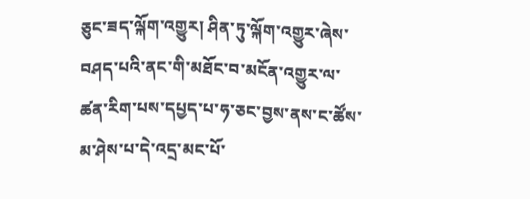ཅུང་ཟད་ལྐོག་འགྱུར། ཤིན་ཏུ་ལྐོག་འགྱུར་ཞེས་བཤད་པའི་ནང་གི་མཐོང་བ་མངོན་འགྱུར་ལ་ཚན་རིག་པས་དཔྱད་པ་ཧ་ཅང་བྱས་ནས་ང་ཚོས་མ་ཤེས་པ་དེ་འདྲ་མང་པོ་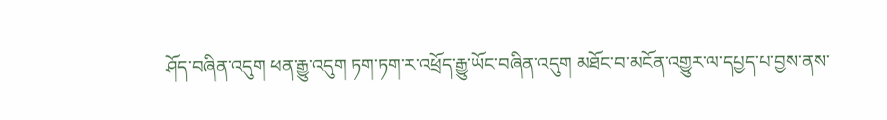ཤོད་བཞིན་འདུག ཕན་རྒྱུ་འདུག ཏག་ཏག་ར་འཕྲོད་རྒྱུ་ཡོང་བཞིན་འདུག མཐོང་བ་མངོན་འགྱུར་ལ་དཔྱད་པ་བྱས་ནས་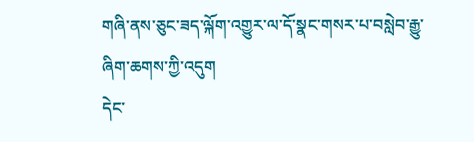གཞི་ནས་ཅུང་ཟད་ལྐོག་འགྱུར་ལ་དོ་སྣང་གསར་པ་བསླེབ་རྒྱུ་ཞིག་ཆགས་ཀྱི་འདུག
དེང་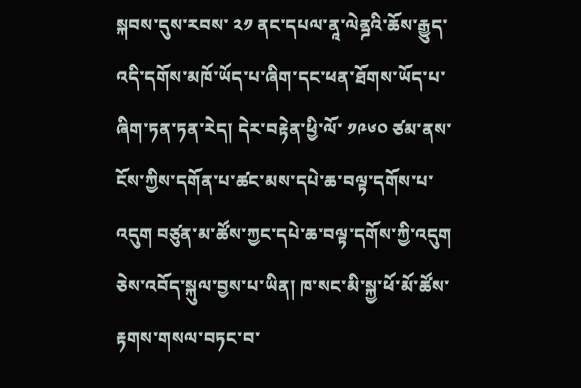སྐབས་དུས་རབས་ ༢༡ ནང་དཔལ་ནཱ་ལེནྜའི་ཆོས་རྒྱུད་འདི་དགོས་མཁོ་ཡོད་པ་ཞིག་དང་ཕན་ཐོགས་ཡོད་པ་ཞིག་ཏན་ཏན་རེད། དེར་བརྟེན་ཕྱི་ལོ་ ༡༩༦༠ ཙམ་ནས་ངོས་ཀྱིས་དགོན་པ་ཚང་མས་དཔེ་ཆ་བལྟ་དགོས་པ་འདུག བཙུན་མ་ཚོས་ཀྱང་དཔེ་ཆ་བལྟ་དགོས་ཀྱི་འདུག ཅེས་འབོད་སྐུལ་བྱས་པ་ཡིན། ཁ་སང་མི་སྐྱ་ཕོ་མོ་ཚོས་རྟགས་གསལ་བཏང་བ་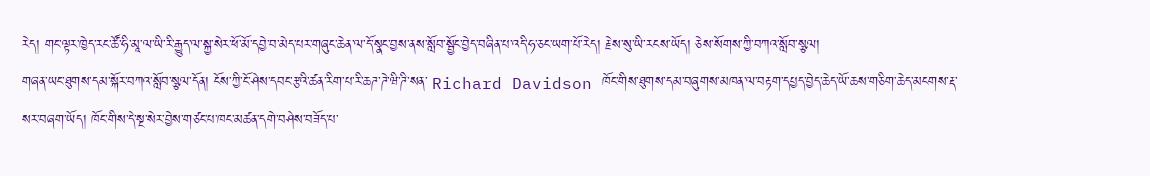རེད། གང་ལྟར་ཁྱེད་རང་ཚོ་ཧི་མཱ་ལ་ཡི་རི་རྒྱུད་ལ་སྐྱ་སེར་ཕོ་མོ་དབྱེ་བ་མེད་པར་གཞུང་ཆེན་ལ་དོ་སྣང་བྱས་ནས་སློབ་སྦྱོང་བྱེད་བཞིན་པ་འདི་ཧ་ཅང་ཡག་པོ་རེད། རྗེས་སུ་ཡི་རངས་ཡོད། ཅེས་སོགས་ཀྱི་བཀའ་སློབ་སྩལ།
གཞན་ཡང་ཐུགས་དམ་སྐོར་བཀའ་སློབ་སྩལ་དོན། ངོས་ཀྱི་ངོ་ཤེས་དབང་རྩའི་ཚན་རིག་པ་རི་ཆཌ་ཌེ་ཝི་ཌི་སན་ Richard Davidson ཁོང་གིས་ཐུགས་དམ་བཞུགས་མཁན་ལ་བརྟག་དཔྱད་བྱེད་ཆེད་ཡོ་ཆས་གཅིག་ཆེད་མངགས་རྡ་སར་བཞག་ཡོད། ཁོང་གིས་དེ་སྔ་སེར་བྱེས་གཙང་པ་ཁང་མཚན་དགེ་བཤེས་བཟོད་པ་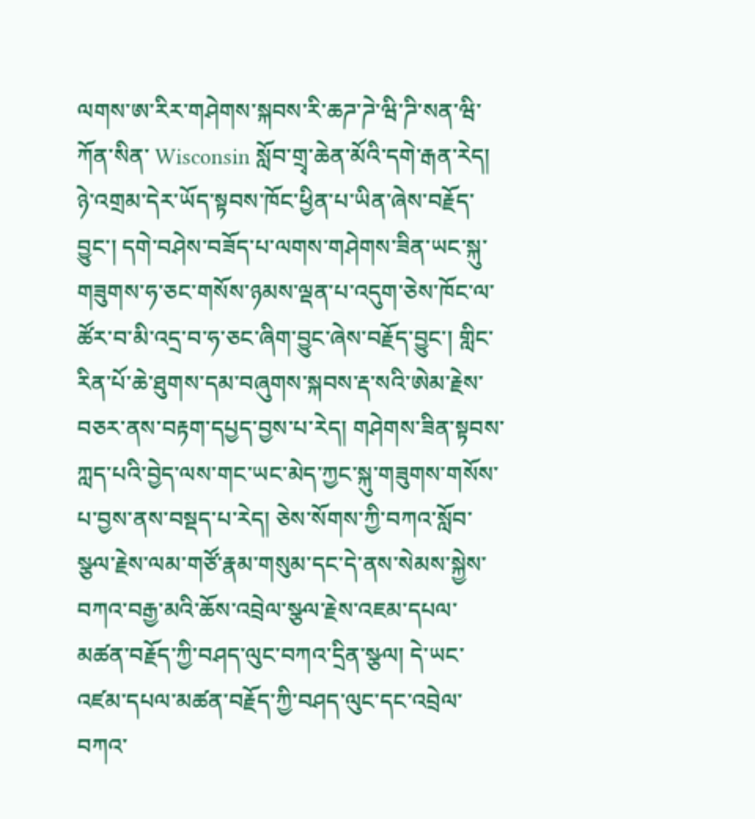ལགས་ཨ་རིར་གཤེགས་སྐབས་རི་ཆཌ་ཌེ་ཝི་ཌི་སན་ཝི་ཀོན་སིན་ Wisconsin སློབ་གྲྭ་ཆེན་མོའི་དགེ་རྒན་རེད། ཉེ་འགྲམ་དེར་ཡོད་སྟབས་ཁོང་ཕྱིན་པ་ཡིན་ཞེས་བརྗོད་བྱུང་། དགེ་བཤེས་བཟོད་པ་ལགས་གཤེགས་ཟིན་ཡང་སྐུ་གཟུགས་ཧ་ཅང་གསོས་ཉམས་ལྡན་པ་འདུག་ཅེས་ཁོང་ལ་ཚོར་བ་མི་འདྲ་བ་ཧ་ཅང་ཞིག་བྱུང་ཞེས་བརྗོད་བྱུང་། གླིང་རིན་པོ་ཆེ་ཐུགས་དམ་བཞུགས་སྐབས་རྡ་སའི་ཨེམ་རྗེས་བཅར་ནས་བརྟག་དཔྱད་བྱས་པ་རེད། གཤེགས་ཟིན་སྟབས་ཀླད་པའི་བྱེད་ལས་གང་ཡང་མེད་ཀྱང་སྐུ་གཟུགས་གསོས་པ་བྱས་ནས་བསྡད་པ་རེད། ཅེས་སོགས་ཀྱི་བཀའ་སློབ་སྩལ་རྗེས་ལམ་གཙོ་རྣམ་གསུམ་དང་དེ་ནས་སེམས་སྐྱེས་བཀའ་བརྒྱ་མའི་ཆོས་འབྲེལ་སྩལ་རྗེས་འཇམ་དཔལ་མཚན་བརྗོད་ཀྱི་བཤད་ལུང་བཀའ་དྲིན་སྩལ། དེ་ཡང་འཛམ་དཔལ་མཚན་བརྗོད་ཀྱི་བཤད་ལུང་དང་འབྲེལ་བཀའ་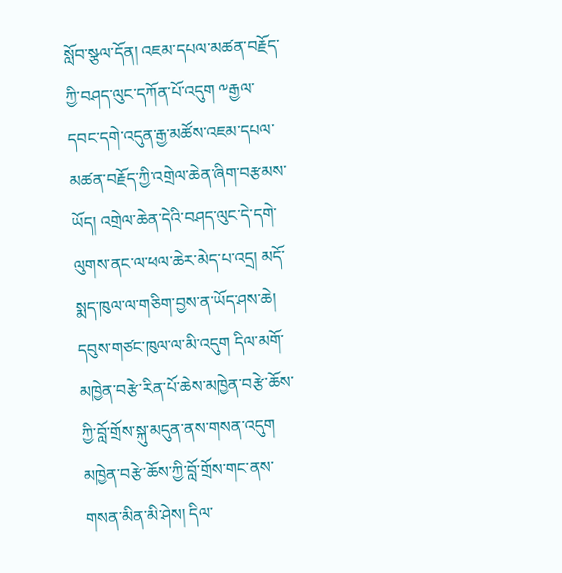སློབ་སྩལ་དོན། འཇམ་དཔལ་མཚན་བརྗོད་ཀྱི་བཤད་ལུང་དཀོན་པོ་འདུག ༸རྒྱལ་དབང་དགེ་འདུན་རྒྱ་མཚོས་འཇམ་དཔལ་མཚན་བརྗོད་ཀྱི་འགྲེལ་ཆེན་ཞིག་བརྩམས་ཡོད། འགྲེལ་ཆེན་དེའི་བཤད་ལུང་དེ་དགེ་ལུགས་ནང་ལ་ཕལ་ཆེར་མེད་པ་འདྲ། མདོ་སྨད་ཁུལ་ལ་གཅིག་བྱས་ན་ཡོད་ཤས་ཆེ། དབུས་གཙང་ཁུལ་ལ་མི་འདུག དིལ་མགོ་མཁྱེན་བརྩེ་རིན་པོ་ཆེས་མཁྱེན་བརྩེ་ཆོས་ཀྱི་བློ་གྲོས་སྐུ་མདུན་ནས་གསན་འདུག མཁྱེན་བརྩེ་ཆོས་ཀྱི་བློ་གྲོས་གང་ནས་གསན་མིན་མི་ཤེས། དིལ་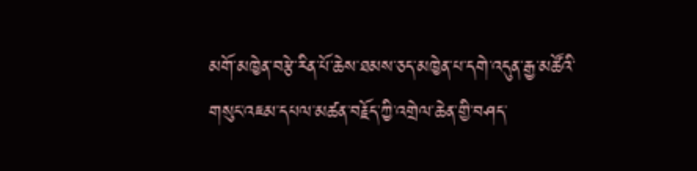མགོ་མཁྱེན་བརྩེ་རིན་པོ་ཆེས་ཐམས་ཅད་མཁྱེན་པ་དགེ་འདུན་རྒྱ་མཚོའི་གསུང་འཇམ་དཔལ་མཚན་བརྗོད་ཀྱི་འགྲེལ་ཆེན་གྱི་བཤད་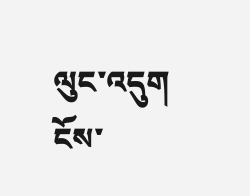ལུང་འདུག ངོས་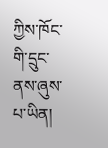ཀྱིས་ཁོང་གི་དྲུང་ནས་ཞུས་པ་ཡིན།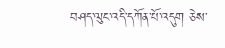བཤད་ལུང་འདི་དཀོན་པོ་འདུག ཅེས་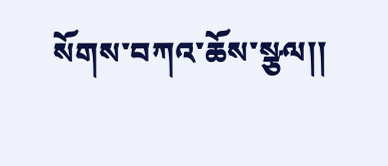སོགས་བཀའ་ཆོས་སྩལ།།